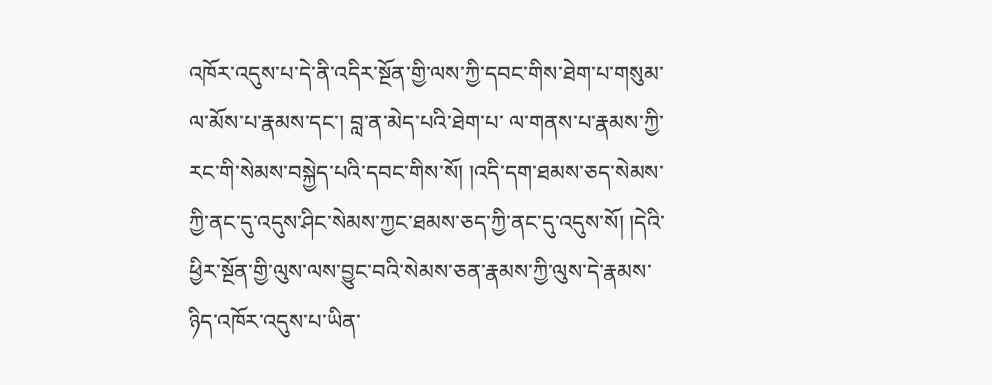འཁོར་འདུས་པ་དེ་ནི་འདིར་སྔོན་གྱི་ལས་ཀྱི་དབང་གིས་ཐེག་པ་གསུམ་ལ་མོས་པ་རྣམས་དང་། བླ་ན་མེད་པའི་ཐེག་པ་ ལ་གནས་པ་རྣམས་ཀྱི་རང་གི་སེམས་བསྐྱེད་པའི་དབང་གིས་སོ། །འདི་དག་ཐམས་ཅད་སེམས་ཀྱི་ནང་དུ་འདུས་ཤིང་སེམས་ཀྱང་ཐམས་ཅད་ཀྱི་ནང་དུ་འདུས་སོ། །དེའི་ཕྱིར་སྔོན་གྱི་ལུས་ལས་བྱུང་བའི་སེམས་ཅན་རྣམས་ཀྱི་ལུས་དེ་རྣམས་ཉིད་འཁོར་འདུས་པ་ཡིན་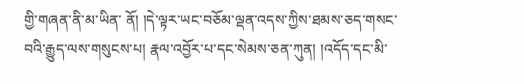གྱི་གཞན་ནི་མ་ཡིན་ ནོ། །དེ་ལྟར་ཡང་བཅོམ་ལྡན་འདས་ཀྱིས་ཐམས་ཅད་གསང་བའི་རྒྱུད་ལས་གསུངས་པ། རྣལ་འབྱོར་པ་དང་སེམས་ཅན་ཀུན། །འདོད་དང་མི་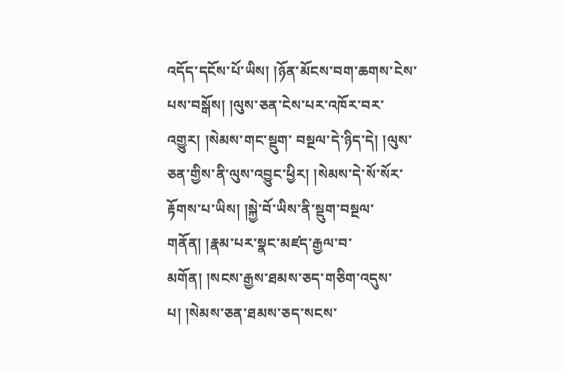འདོད་དངོས་པོ་ཡིས། །ཉོན་མོངས་བག་ཆགས་ངེས་པས་བསྒོས། །ལུས་ཅན་ངེས་པར་འཁོར་བར་འགྱུར། །སེམས་གང་སྡུག་ བསྔལ་དེ་ཉིད་དེ། །ལུས་ཅན་གྱིས་ནི་ལུས་འབྱུང་ཕྱིར། །སེམས་དེ་སོ་སོར་རྟོགས་པ་ཡིས། །སྐྱེ་བོ་ཡིས་ནི་སྡུག་བསྔལ་གནོན། །རྣམ་པར་སྣང་མཛད་རྒྱལ་བ་མགོན། །སངས་རྒྱས་ཐམས་ཅད་གཅིག་འདུས་པ། །སེམས་ཅན་ཐམས་ཅད་སངས་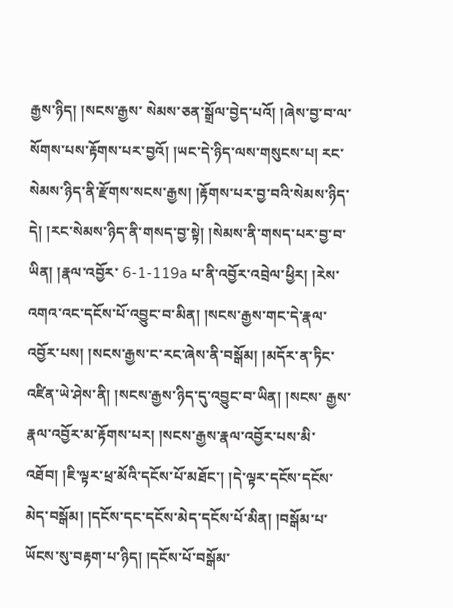རྒྱས་ཉིད། །སངས་རྒྱས་ སེམས་ཅན་སྒྲོལ་བྱེད་པའོ། །ཞེས་བྱ་བ་ལ་སོགས་པས་རྟོགས་པར་བྱའོ། །ཡང་དེ་ཉིད་ལས་གསུངས་པ། རང་སེམས་ཉིད་ནི་རྫོགས་སངས་རྒྱས། །རྟོགས་པར་བྱ་བའི་སེམས་ཉིད་དེ། །རང་སེམས་ཉིད་ནི་གསད་བྱ་སྟེ། །སེམས་ནི་གསད་པར་བྱ་བ་ཡིན། །རྣལ་འབྱོར་ 6-1-119a པ་ནི་འབྱོར་འབྲེལ་ཕྱིར། །རེས་འགའ་འང་དངོས་པོ་འབྱུང་བ་མིན། །སངས་རྒྱས་གང་དེ་རྣལ་འབྱོར་པས། །སངས་རྒྱས་ང་རང་ཞེས་ནི་བསྒོམ། །མདོར་ན་ཏིང་འཛིན་ཡེ་ཤེས་ནི། །སངས་རྒྱས་ཉིད་དུ་འབྱུང་བ་ཡིན། །སངས་ རྒྱས་རྣལ་འབྱོར་མ་རྟོགས་པར། །སངས་རྒྱས་རྣལ་འབྱོར་པས་མི་འཐོབ། །ཇི་ལྟར་ཕྲ་མོའི་དངོས་པོ་མཐོང་། །དེ་ལྟར་དངོས་དངོས་མེད་བསྒོམ། །དངོས་དང་དངོས་མེད་དངོས་པོ་མིན། །བསྒོམ་པ་ཡོངས་སུ་བརྟག་པ་ཉིད། །དངོས་པོ་བསྒོམ་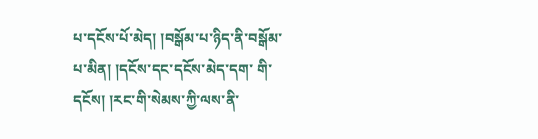པ་དངོས་པོ་མེད། །བསྒོམ་པ་ཉིད་ནི་བསྒོམ་པ་མིན། །དངོས་དང་དངོས་མེད་དག་ གི་དངོས། །རང་གི་སེམས་ཀྱི་ལས་ནི་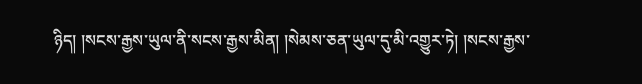ཉིད། །སངས་རྒྱས་ཡུལ་ནི་སངས་རྒྱས་མིན། །སེམས་ཅན་ཡུལ་དུ་མི་འགྱུར་ཏེ། །སངས་རྒྱས་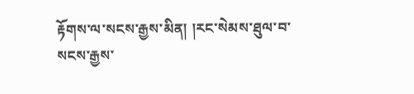རྟོགས་ལ་སངས་རྒྱས་མིན། །རང་སེམས་ཐུལ་བ་སངས་རྒྱས་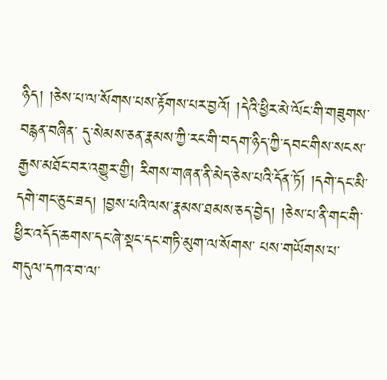ཉིད། །ཅེས་པ་ལ་སོགས་པས་རྟོགས་པར་བྱའོ། །དེའི་ཕྱིར་མེ་ལོང་གི་གཟུགས་བརྙན་བཞིན་ དུ་སེམས་ཅན་རྣམས་ཀྱི་རང་གི་བདག་ཉིད་ཀྱི་དབང་གིས་སངས་རྒྱས་མཐོང་བར་འགྱུར་གྱི། རིགས་གཞན་ནི་མེད་ཅེས་པའི་དོན་ཏོ། །དགེ་དང་མི་དགེ་གང་ཅུང་ཟད། །བྱས་པའི་ལས་རྣམས་ཐམས་ཅད་བྱེད། །ཅེས་པ་ནི་གང་གི་ཕྱིར་འདོད་ཆགས་དང་ཞེ་སྡང་དང་གཏི་མུག་ལ་སོགས་ པས་གཡོགས་པ་གདུལ་དཀའ་བ་ལ་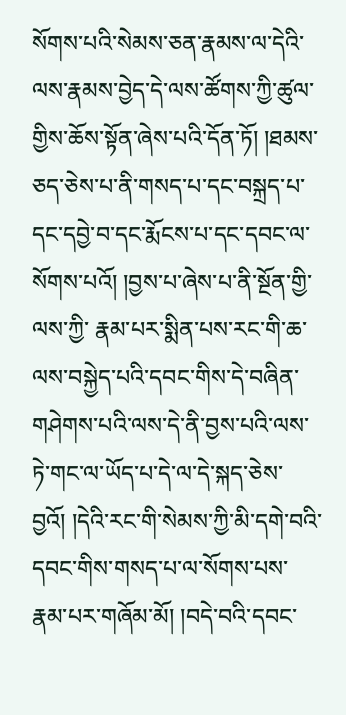སོགས་པའི་སེམས་ཅན་རྣམས་ལ་དེའི་ལས་རྣམས་བྱེད་དེ་ལས་ཚོགས་ཀྱི་ཚུལ་གྱིས་ཆོས་སྟོན་ཞེས་པའི་དོན་ཏོ། །ཐམས་ཅད་ཅེས་པ་ནི་གསད་པ་དང་བསྐྲད་པ་དང་དབྱེ་བ་དང་རྨོངས་པ་དང་དབང་ལ་སོགས་པའོ། །བྱས་པ་ཞེས་པ་ནི་སྔོན་གྱི་ལས་ཀྱི་ རྣམ་པར་སྨིན་པས་རང་གི་ཆ་ལས་བསྐྱེད་པའི་དབང་གིས་དེ་བཞིན་གཤེགས་པའི་ལས་དེ་ནི་བྱས་པའི་ལས་ཏེ་གང་ལ་ཡོད་པ་དེ་ལ་དེ་སྐད་ཅེས་བྱའོ། །དེའི་རང་གི་སེམས་ཀྱི་མི་དགེ་བའི་དབང་གིས་གསད་པ་ལ་སོགས་པས་རྣམ་པར་གཞོམ་མོ། །བདེ་བའི་དབང་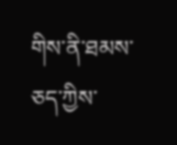གིས་ནི་ཐམས་ཅད་ཀྱིས་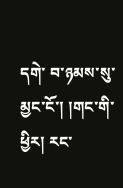དགེ་ བ་ཉམས་སུ་མྱང་ངོ་། །གང་གི་ཕྱིར། རང་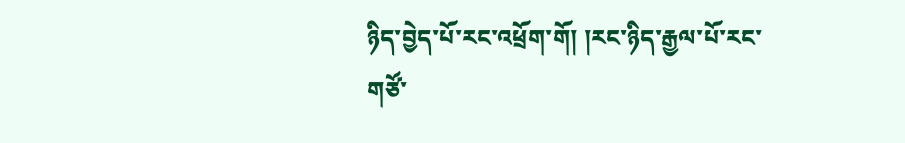ཉིད་བྱེད་པོ་རང་འཕྲོག་གོ། །རང་ཉིད་རྒྱལ་པོ་རང་གཙོ་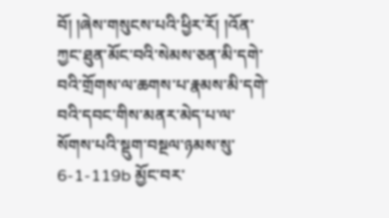བོ། །ཞེས་གསུངས་པའི་ཕྱིར་རོ། །འོན་ཀྱང་ཐུན་མོང་བའི་སེམས་ཅན་མི་དགེ་བའི་གྲོགས་ལ་ཆགས་པ་རྣམས་མི་དགེ་བའི་དབང་གིས་མནར་མེད་པ་ལ་སོགས་པའི་སྡུག་བསྔལ་ཉམས་སུ་ 6-1-119b མྱོང་བར་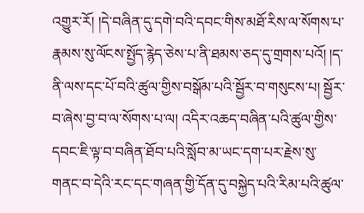འགྱུར་རོ། །དེ་བཞིན་དུ་དགེ་བའི་དབང་གིས་མཐོ་རིས་ལ་སོགས་པ་རྣམས་སུ་ལོངས་སྤྱོད་རྙེད་ཅེས་པ་ནི་ཐམས་ཅད་དུ་གྲགས་པའོ། །ད་ནི་ལས་དང་པོ་བའི་ཚུལ་གྱིས་བསྒོམ་པའི་སྦྱོར་བ་གསུངས་པ། སྦྱོར་བ་ཞེས་བྱ་བ་ལ་སོགས་པ་ལ། འདིར་འཆད་བཞིན་པའི་ཚུལ་གྱིས་ དབང་ཇི་ལྟ་བ་བཞིན་ཐོབ་པའི་སློབ་མ་ཡང་དག་པར་རྗེས་སུ་གནང་བ་དེའི་རང་དང་གཞན་གྱི་དོན་དུ་བསྐྱེད་པའི་རིམ་པའི་ཚུལ་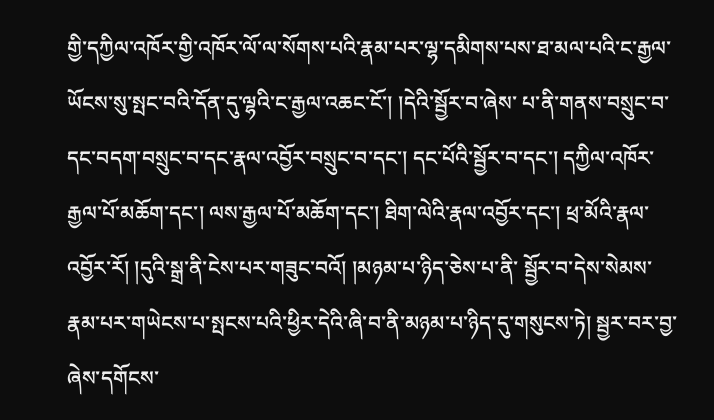གྱི་དཀྱིལ་འཁོར་གྱི་འཁོར་ལོ་ལ་སོགས་པའི་རྣམ་པར་ལྷ་དམིགས་པས་ཐ་མལ་པའི་ང་རྒྱལ་ཡོངས་སུ་སྤང་བའི་དོན་དུ་ལྷའི་ང་རྒྱལ་འཆང་ངོ་། །དེའི་སྦྱོར་བ་ཞེས་ པ་ནི་གནས་བསྲུང་བ་དང་བདག་བསྲུང་བ་དང་རྣལ་འབྱོར་བསྲུང་བ་དང་། དང་པོའི་སྦྱོར་བ་དང་། དཀྱིལ་འཁོར་རྒྱལ་པོ་མཆོག་དང་། ལས་རྒྱལ་པོ་མཆོག་དང་། ཐིག་ལེའི་རྣལ་འབྱོར་དང་། ཕྲ་མོའི་རྣལ་འབྱོར་རོ། །དུའི་སྒྲ་ནི་ངེས་པར་གཟུང་བའོ། །མཉམ་པ་ཉིད་ཅེས་པ་ནི་ སྦྱོར་བ་དེས་སེམས་རྣམ་པར་གཡེངས་པ་སྤངས་པའི་ཕྱིར་དེའི་ཞི་བ་ནི་མཉམ་པ་ཉིད་དུ་གསུངས་ཏེ། སྦྱར་བར་བྱ་ཞེས་དགོངས་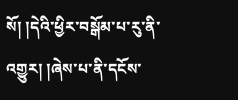སོ། །དེའི་ཕྱིར་བསྒོམ་པ་རུ་ནི་འགྱུར། །ཞེས་པ་ནི་དངོས་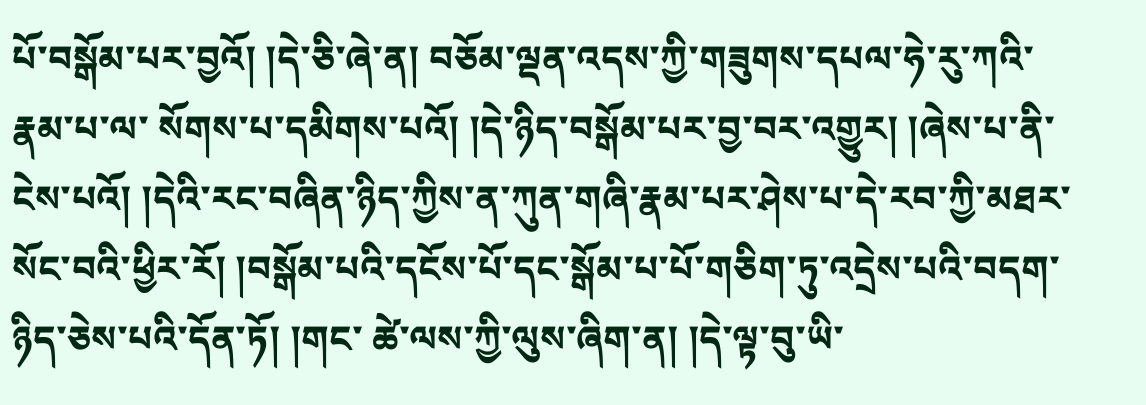པོ་བསྒོམ་པར་བྱའོ། །དེ་ཅི་ཞེ་ན། བཅོམ་ལྡན་འདས་ཀྱི་གཟུགས་དཔལ་ཧེ་རུ་ཀའི་རྣམ་པ་ལ་ སོགས་པ་དམིགས་པའོ། །དེ་ཉིད་བསྒོམ་པར་བྱ་བར་འགྱུར། །ཞེས་པ་ནི་ངེས་པའོ། །དེའི་རང་བཞིན་ཉིད་ཀྱིས་ན་ཀུན་གཞི་རྣམ་པར་ཤེས་པ་དེ་རབ་ཀྱི་མཐར་སོང་བའི་ཕྱིར་རོ། །བསྒོམ་པའི་དངོས་པོ་དང་སྒོམ་པ་པོ་གཅིག་ཏུ་འདྲེས་པའི་བདག་ཉིད་ཅེས་པའི་དོན་ཏོ། །གང་ ཚེ་ལས་ཀྱི་ལུས་ཞིག་ན། །དེ་ལྟ་བུ་ཡི་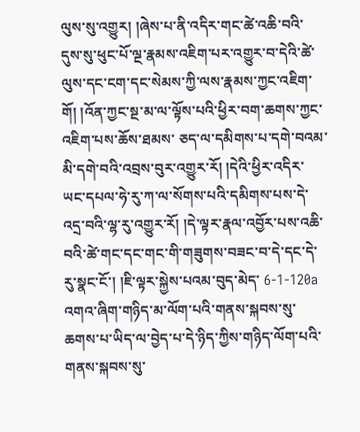ལུས་སུ་འགྱུར། །ཞེས་པ་ནི་འདིར་གང་ཚེ་འཆི་བའི་དུས་སུ་ཕུང་པོ་ལྔ་རྣམས་འཇིག་པར་འགྱུར་བ་དེའི་ཚེ་ལུས་དང་ངག་དང་སེམས་ཀྱི་ལས་རྣམས་ཀྱང་འཇིག་གོ། །འོན་ཀྱང་སྔ་མ་ལ་ལྟོས་པའི་ཕྱིར་བག་ཆགས་ཀྱང་འཇིག་པས་ཆོས་ཐམས་ ཅད་ལ་དམིགས་པ་དགེ་བའམ་མི་དགེ་བའི་འབྲས་བུར་འགྱུར་རོ། །དེའི་ཕྱིར་འདིར་ཡང་དཔལ་ཧེ་རུ་ཀ་ལ་སོགས་པའི་དམིགས་པས་དེ་འདྲ་བའི་ལྷ་རུ་འགྱུར་རོ། །དེ་ལྟར་རྣལ་འབྱོར་པས་འཆི་བའི་ཚེ་གང་དང་གང་གི་གཟུགས་བཟང་བ་དེ་དང་དེ་རུ་སྣང་ངོ་། །ཇི་ལྟར་སྐྱེས་པའམ་བུད་མེད་ 6-1-120a འགའ་ཞིག་གཉིད་མ་ལོག་པའི་གནས་སྐབས་སུ་ཆགས་པ་ཡིད་ལ་བྱེད་པ་དེ་ཉིད་ཀྱིས་གཉིད་ལོག་པའི་གནས་སྐབས་སུ་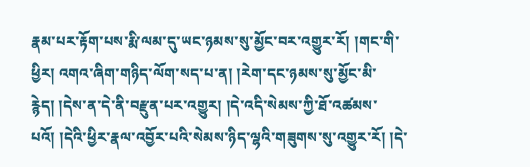རྣམ་པར་རྟོག་པས་རྨི་ལམ་དུ་ཡང་ཉམས་སུ་མྱོང་བར་འགྱུར་རོ། །གང་གི་ཕྱིར། འགའ་ཞིག་གཉིད་ལོག་སད་པ་ན། །རེག་དང་ཉམས་སུ་མྱོང་མི་ རྙེད། །དེས་ན་དེ་ནི་བརྫུན་པར་འགྱུར། །དེ་འདི་སེམས་ཀྱི་ཐོ་འཚམས་པའོ། །དེའི་ཕྱིར་རྣལ་འབྱོར་པའི་སེམས་ཉིད་ལྷའི་གཟུགས་སུ་འགྱུར་རོ། །དེ་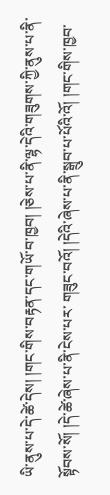ཡི་ནུས་པ་དེ་ཚེ་དེས། །གང་གིས་བརྟན་དང་གཡོ་བ་ཁྱབ། །ཅེས་པ་ནི་ལྷ་དེའི་གཟུགས་ཀྱི་ནུས་པ་ནི་སྟོབས་སོ། །དེ་ཚེ་ཞེས་པ་ནི་ངེས་པར་ གཟུང་བའོ། །དེའི་ཞེས་པ་ནི་སྒྲུབ་པ་པོའི་འོ། །གང་གིས་ཁྱབ་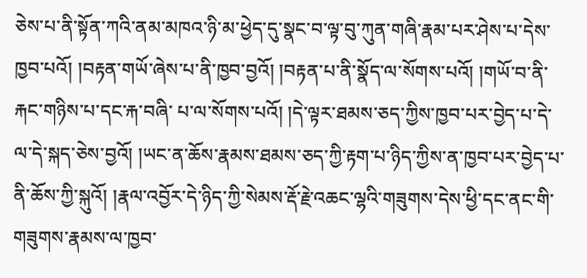ཅེས་པ་ནི་སྟོན་ཀའི་ནམ་མཁའ་ཉི་མ་ཕྱེད་དུ་སྣང་བ་ལྟ་བུ་ཀུན་གཞི་རྣམ་པར་ཤེས་པ་དེས་ཁྱབ་པའོ། །བརྟན་གཡོ་ཞེས་པ་ནི་ཁྱབ་བྱའོ། །བརྟན་པ་ནི་སྣོད་ལ་སོགས་པའོ། །གཡོ་བ་ནི་རྐང་གཉིས་པ་དང་རྐ་བཞི་ པ་ལ་སོགས་པའོ། །དེ་ལྟར་ཐམས་ཅད་ཀྱིས་ཁྱབ་པར་བྱེད་པ་དེ་ལ་དེ་སྐད་ཅེས་བྱའོ། །ཡང་ན་ཆོས་རྣམས་ཐམས་ཅད་ཀྱི་རྟག་པ་ཉིད་ཀྱིས་ན་ཁྱབ་པར་བྱེད་པ་ནི་ཆོས་ཀྱི་སྐུའོ། །རྣལ་འབྱོར་དེ་ཉིད་ཀྱི་སེམས་རྡོ་རྗེ་འཆང་ལྷའི་གཟུགས་དེས་ཕྱི་དང་ནང་གི་གཟུགས་རྣམས་ལ་ཁྱབ་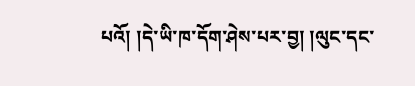པའོ། །དེ་ཡི་ཁ་དོག་ཤེས་པར་བྱ། །ལུང་དང་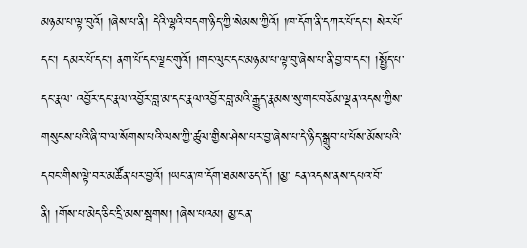མཉམ་པ་ལྟ་བུའོ། །ཞེས་པ་ནི། དེའི་ལྷའི་བདག་ཉིད་ཀྱི་སེམས་ཀྱིའོ། །ཁ་དོག་ནི་དཀར་པོ་དང་། སེར་པོ་དང་། དམར་པོ་དང་། ནག་པོ་དང་ལྗང་གུའོ། །གང་ལུང་དང་མཉམ་པ་ལྟ་བུ་ཞེས་པ་ནི་བྱ་བ་དང་། །སྤྱོད་པ་དང་རྣལ་ འབྱོར་དང་རྣལ་འབྱོར་བླ་མ་དང་རྣལ་འབྱོར་བླ་མའི་རྒྱུད་རྣམས་སུ་གང་བཅོམ་ལྡན་འདས་ཀྱིས་གསུངས་པའི་ཞི་བ་ལ་སོགས་པའི་ལས་ཀྱི་ཚུལ་གྱིས་ཤེས་པར་བྱ་ཞེས་པ་དེ་ཉིད་སྒྲུབ་པ་པོས་མོས་པའི་དབང་གིས་ལྟེ་བར་མཚོན་པར་བྱའོ། །ཡང་ན་ཁ་དོག་ཐམས་ཅད་དོ། །མྱ་ ངན་འདས་ནས་དཔའ་བོ་ནི། །གོས་པ་མེད་ཅིང་དྲི་མས་སྦགས། །ཞེས་པའམ། མྱ་ངན་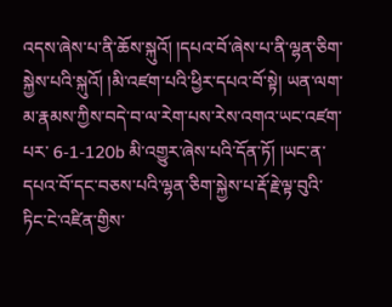འདས་ཞེས་པ་ནི་ཆོས་སྐུའོ། །དཔའ་བོ་ཞེས་པ་ནི་ལྷན་ཅིག་སྐྱེས་པའི་སྐུའོ། །མི་འཛག་པའི་ཕྱིར་དཔའ་བོ་སྟེ། ཡན་ལག་མ་རྣམས་ཀྱིས་བདེ་བ་ལ་རེག་པས་རེས་འགའ་ཡང་འཛག་པར་ 6-1-120b མི་འགྱུར་ཞེས་པའི་དོན་ཏོ། །ཡང་ན་དཔའ་བོ་དང་བཅས་པའི་ལྷན་ཅིག་སྐྱེས་པ་རྡོ་རྗེ་ལྟ་བུའི་ཏིང་ངེ་འཛིན་གྱིས་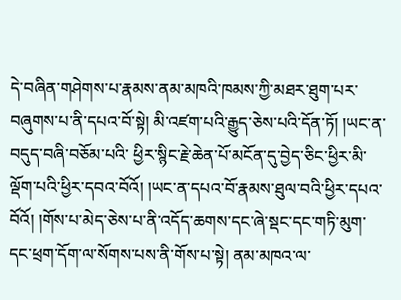དེ་བཞིན་གཤེགས་པ་རྣམས་ནམ་མཁའི་ཁམས་ཀྱི་མཐར་ཐུག་པར་བཞུགས་པ་ནི་དཔའ་བོ་སྟེ། མི་འཛག་པའི་རྒྱུད་ཅེས་པའི་དོན་ཏོ། །ཡང་ན་བདུད་བཞི་བཅོམ་པའི་ ཕྱིར་སྙིང་རྗེ་ཆེན་པོ་མངོན་དུ་བྱེད་ཅིང་ཕྱིར་མི་ལྡོག་པའི་ཕྱིར་དབའ་བོའོ། །ཡང་ན་དཔའ་བོ་རྣམས་ཐུལ་བའི་ཕྱིར་དཔའ་བོའོ། །གོས་པ་མེད་ཅེས་པ་ནི་འདོད་ཆགས་དང་ཞེ་སྡང་དང་གཏི་མུག་དང་ཕྲག་དོག་ལ་སོགས་པས་ནི་གོས་པ་སྟེ། ནམ་མཁའ་ལ་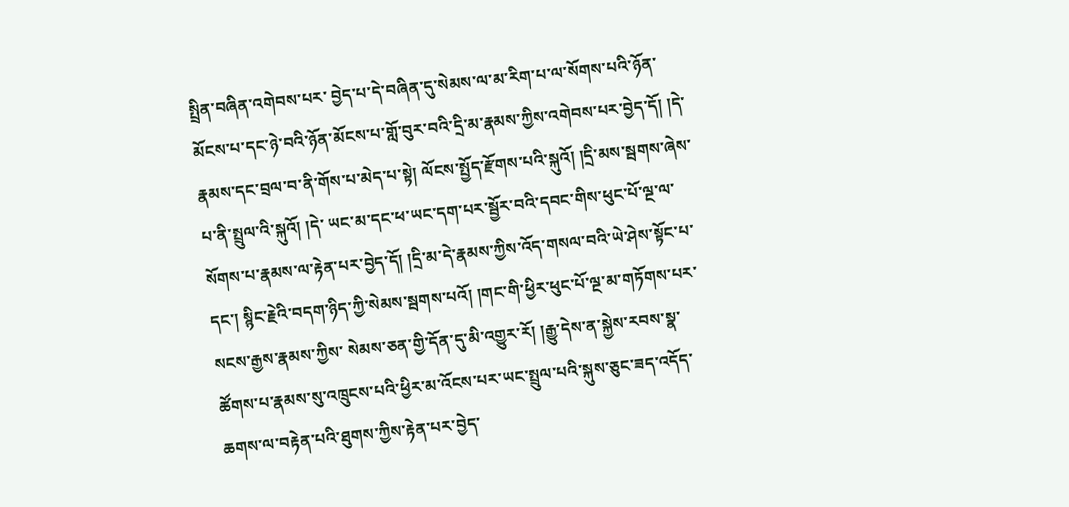སྤྲིན་བཞིན་འགེབས་པར་ བྱེད་པ་དེ་བཞིན་དུ་སེམས་ལ་མ་རིག་པ་ལ་སོགས་པའི་ཉོན་མོངས་པ་དང་ཉེ་བའི་ཉོན་མོངས་པ་གློ་བུར་བའི་དྲི་མ་རྣམས་ཀྱིས་འགེབས་པར་བྱེད་དོ། །དེ་རྣམས་དང་བྲལ་བ་ནི་གོས་པ་མེད་པ་སྟེ། ལོངས་སྤྱོད་རྫོགས་པའི་སྐུའོ། །དྲི་མས་སྦགས་ཞེས་པ་ནི་སྤྲུལ་འི་སྐུའོ། །དེ་ ཡང་མ་དང་ཕ་ཡང་དག་པར་སྦྱོར་བའི་དབང་གིས་ཕུང་པོ་ལྔ་ལ་སོགས་པ་རྣམས་ལ་རྟེན་པར་བྱེད་དོ། །དྲི་མ་དེ་རྣམས་ཀྱིས་འོད་གསལ་བའི་ཡེ་ཤེས་སྟོང་པ་དང་། སྙིང་རྗེའི་བདག་ཉིད་ཀྱི་སེམས་སྦགས་པའོ། །གང་གི་ཕྱིར་ཕུང་པོ་ལྔ་མ་གཏོགས་པར་སངས་རྒྱས་རྣམས་ཀྱིས་ སེམས་ཅན་གྱི་དོན་དུ་མི་འགྱུར་རོ། །རྒྱུ་དེས་ན་སྐྱེས་རབས་སྣ་ཚོགས་པ་རྣམས་སུ་འཁྲུངས་པའི་ཕྱིར་མ་འོངས་པར་ཡང་སྤྲུལ་པའི་སྐུས་ཅུང་ཟད་འདོད་ཆགས་ལ་བརྟེན་པའི་ཐུགས་ཀྱིས་རྟེན་པར་བྱེད་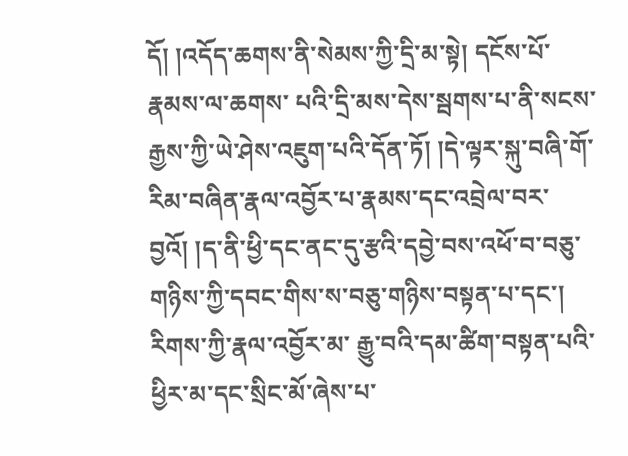དོ། །འདོད་ཆགས་ནི་སེམས་ཀྱི་དྲི་མ་སྟེ། དངོས་པོ་རྣམས་ལ་ཆགས་ པའི་དྲི་མས་དེས་སྦགས་པ་ནི་སངས་རྒྱས་ཀྱི་ཡེ་ཤེས་འཇུག་པའི་དོན་ཏོ། །དེ་ལྟར་སྐུ་བཞི་གོ་རིམ་བཞིན་རྣལ་འབྱོར་པ་རྣམས་དང་འབྲེལ་བར་བྱའོ། །ད་ནི་ཕྱི་དང་ནང་དུ་རྩའི་དབྱེ་བས་འཕོ་བ་བཅུ་གཉིས་ཀྱི་དབང་གིས་ས་བཅུ་གཉིས་བསྟན་པ་དང་། རིགས་ཀྱི་རྣལ་འབྱོར་མ་ རྒྱུ་བའི་དམ་ཚིག་བསྟན་པའི་ཕྱིར་མ་དང་སྲིང་མོ་ཞེས་པ་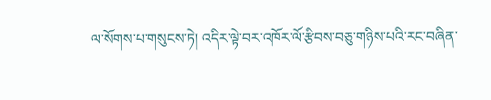ལ་སོགས་པ་གསུངས་ཏེ། འདིར་ལྟེ་བར་འཁོར་ལོ་རྩིབས་བཅུ་གཉིས་པའི་རང་བཞིན་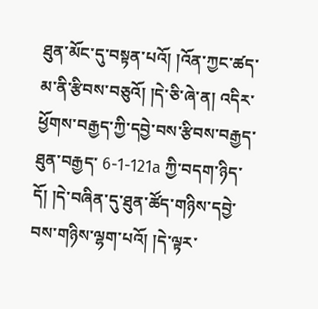ཐུན་མོང་དུ་བསྟན་པའོ། །འོན་ཀྱང་ཚད་མ་ནི་རྩིབས་བཅུའོ། །དེ་ཅི་ཞེ་ན། འདིར་ཕྱོགས་བརྒྱད་ཀྱི་དབྱེ་བས་རྩིབས་བརྒྱད་ཐུན་བརྒྱད་ 6-1-121a ཀྱི་བདག་ཉིད་དོ། །དེ་བཞིན་དུ་ཐུན་ཚོད་གཉིས་དབྱེ་བས་གཉིས་ལྷག་པའོ། །དེ་ལྟར་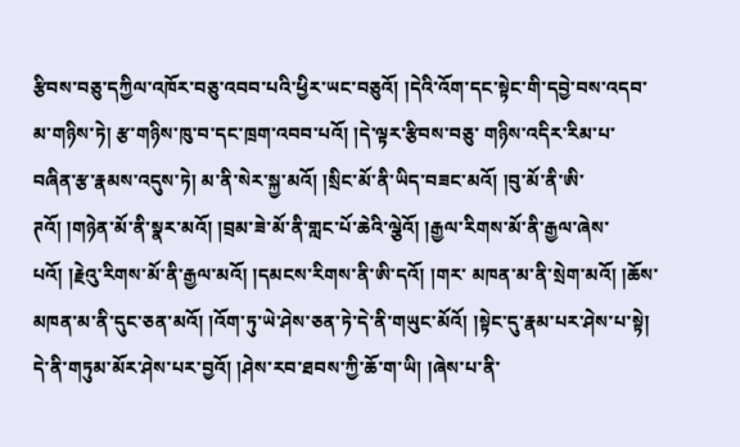རྩིབས་བཅུ་དཀྱིལ་འཁོར་བཅུ་འབབ་པའི་ཕྱིར་ཡང་བཅུའོ། །དེའི་འོག་དང་སྟེང་གི་དབྱེ་བས་འདབ་མ་གཉིས་ཏེ། རྩ་གཉིས་ཁུ་བ་དང་ཁྲག་འབབ་པའོ། །དེ་ལྟར་རྩིབས་བཅུ་ གཉིས་འདིར་རིམ་པ་བཞིན་རྩ་རྣམས་འདུས་ཏེ། མ་ནི་སེར་སྐྱ་མའོ། །སྲིང་མོ་ནི་ཡིད་བཟང་མའོ། །བུ་མོ་ནི་ཨི་ཊའོ། །གཉེན་མོ་ནི་སྣར་མའོ། །བྲམ་ཟེ་མོ་ནི་གླང་པོ་ཆེའི་ལྕེའོ། །རྒྱལ་རིགས་མོ་ནི་རྒྱལ་ཞེས་པའོ། །རྗེའུ་རིགས་མོ་ནི་རྒྱལ་མའོ། །དམངས་རིགས་ནི་ཨི་དའོ། །གར་ མཁན་མ་ནི་སྲེག་མའོ། །ཆོས་མཁན་མ་ནི་དུང་ཅན་མའོ། །འོག་ཏུ་ཡེ་ཤེས་ཅན་ཏེ་དེ་ནི་གཡུང་མོའོ། །སྟེང་དུ་རྣམ་པར་ཤེས་པ་སྟེ། དེ་ནི་གཏུམ་མོར་ཤེས་པར་བྱའོ། །ཤེས་རབ་ཐབས་ཀྱི་ཆོ་ག་ཡི། །ཞེས་པ་ནི་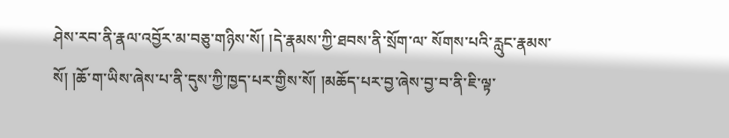ཤེས་རབ་ནི་རྣལ་འབྱོར་མ་བཅུ་གཉིས་སོ། །དེ་རྣམས་ཀྱི་ཐབས་ནི་སྲོག་ལ་ སོགས་པའི་རླུང་རྣམས་སོ། །ཆོ་ག་ཡིས་ཞེས་པ་ནི་དུས་ཀྱི་ཁྱད་པར་གྱིས་སོ། །མཆོད་པར་བྱ་ཞེས་བྱ་བ་ནི་ཇི་ལྟ་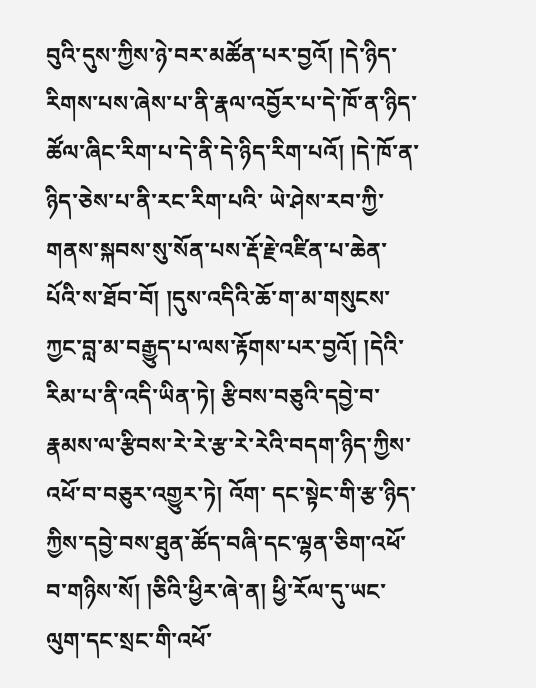བུའི་དུས་ཀྱིས་ཉེ་བར་མཚོན་པར་བྱའོ། །དེ་ཉིད་རིགས་པས་ཞེས་པ་ནི་རྣལ་འབྱོར་པ་དེ་ཁོ་ན་ཉིད་ཚོལ་ཞིང་རིག་པ་དེ་ནི་དེ་ཉིད་རིག་པའོ། །དེ་ཁོ་ན་ཉིད་ཅེས་པ་ནི་རང་རིག་པའི་ ཡེ་ཤེས་རབ་ཀྱི་གནས་སྐབས་སུ་སོན་པས་རྡོ་རྗེ་འཛིན་པ་ཆེན་པོའི་ས་ཐོབ་བོ། །དུས་འདིའི་ཆོ་ག་མ་གསུངས་ཀྱང་བླ་མ་བརྒྱུད་པ་ལས་རྟོགས་པར་བྱའོ། །དེའི་རིམ་པ་ནི་འདི་ཡིན་ཏེ། རྩིབས་བཅུའི་དབྱེ་བ་རྣམས་ལ་རྩིབས་རེ་རེ་རྩ་རེ་རེའི་བདག་ཉིད་ཀྱིས་འཕོ་བ་བཅུར་འགྱུར་ཏེ། འོག་ དང་སྟེང་གི་རྩ་ཉིད་ཀྱིས་དབྱེ་བས་ཐུན་ཚོད་བཞི་དང་ལྷན་ཅིག་འཕོ་བ་གཉིས་སོ། །ཅིའི་ཕྱིར་ཞེ་ན། ཕྱི་རོལ་དུ་ཡང་ལུག་དང་སྲང་གི་འཕོ་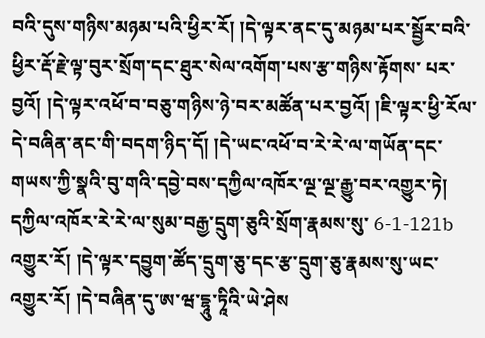བའི་དུས་གཉིས་མཉམ་པའི་ཕྱིར་རོ། །དེ་ལྟར་ནང་དུ་མཉམ་པར་སྦྱོར་བའི་ཕྱིར་རྡོ་རྗེ་ལྟ་བུར་སྲོག་དང་ཐུར་སེལ་འགོག་པས་རྩ་གཉིས་རྟོགས་ པར་བྱའོ། །དེ་ལྟར་འཕོ་བ་བཅུ་གཉིས་ཉེ་བར་མཚོན་པར་བྱའོ། །ཇི་ལྟར་ཕྱི་རོལ་དེ་བཞིན་ནང་གི་བདག་ཉིད་དོ། །དེ་ཡང་འཕོ་བ་རེ་རེ་ལ་གཡོན་དང་གཡས་ཀྱི་སྣའི་བུ་གའི་དབྱེ་བས་དཀྱིལ་འཁོར་ལྔ་ལྔ་རྒྱུ་བར་འགྱུར་ཏེ། དཀྱིལ་འཁོར་རེ་རེ་ལ་སུམ་བརྒྱ་དྲུག་ཅུའི་སྲོག་རྣམས་སུ་ 6-1-121b འགྱུར་རོ། །དེ་ལྟར་དབྱུག་ཚོད་དྲུག་ཅུ་དང་རྩ་དྲུག་ཅུ་རྣམས་སུ་ཡང་འགྱུར་རོ། །དེ་བཞིན་དུ་ཨ་ཝ་དྷཱུ་ཏཱིའི་ཡེ་ཤེས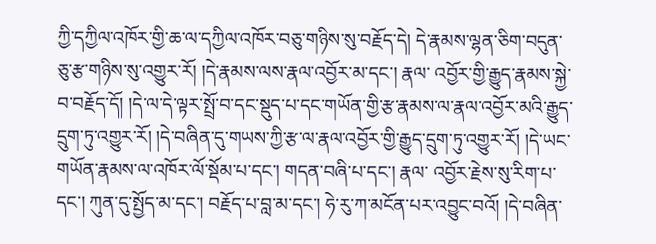ཀྱི་དཀྱིལ་འཁོར་གྱི་ཆ་ལ་དཀྱིལ་འཁོར་བཅུ་གཉིས་སུ་བརྗོད་དེ། དེ་རྣམས་ལྷན་ཅིག་བདུན་ཅུ་རྩ་གཉིས་སུ་འགྱུར་རོ། །དེ་རྣམས་ལས་རྣལ་འབྱོར་མ་དང་། རྣལ་ འབྱོར་གྱི་རྒྱུད་རྣམས་སྐྱེ་བ་བརྗོད་དོ། །དེ་ལ་དེ་ལྟར་སྤྲོ་བ་དང་སྡུད་པ་དང་གཡོན་གྱི་རྩ་རྣམས་ལ་རྣལ་འབྱོར་མའི་རྒྱུད་དྲུག་ཏུ་འགྱུར་རོ། །དེ་བཞིན་དུ་གཡས་ཀྱི་རྩ་ལ་རྣལ་འབྱོར་གྱི་རྒྱུད་དྲུག་ཏུ་འགྱུར་རོ། །དེ་ཡང་གཡོན་རྣམས་ལ་འཁོར་ལོ་སྡོམ་པ་དང་། གདན་བཞི་པ་དང་། རྣལ་ འབྱོར་རྗེས་སུ་རིག་པ་དང་། ཀུན་དུ་སྤྱོད་མ་དང་། བརྗོད་པ་བླ་མ་དང་། ཧེ་རུ་ཀ་མངོན་པར་འབྱུང་བའོ། །དེ་བཞིན་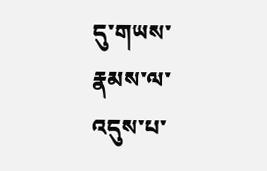དུ་གཡས་རྣམས་ལ་འདུས་པ་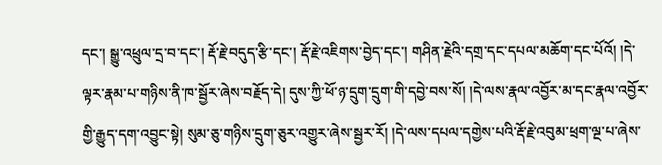དང་། སྒྱུ་འཕྲུལ་དྲ་བ་དང་། རྡོ་རྗེ་བདུད་རྩི་དང་། རྡོ་རྗེ་འཇིགས་བྱེད་དང་། གཤིན་རྗེའི་དགྲ་དང་དཔལ་མཆོག་དང་པོའོ། །དེ་ ལྟར་རྣམ་པ་གཉིས་ནི་ཁ་སྦྱོར་ཞེས་བརྗོད་དེ། དུས་ཀྱི་ཕོ་ཉ་དྲུག་དྲུག་གི་དབྱེ་བས་སོ། །དེ་ལས་རྣལ་འབྱོར་མ་དང་རྣལ་འབྱོར་གྱི་རྒྱུད་དག་འབྱུང་སྟེ། སུམ་ཅུ་གཉིས་དྲུག་ཅུར་འགྱུར་ཞེས་སྦྱར་རོ། །དེ་ལས་དཔལ་དགྱེས་པའི་རྡོ་རྗེ་འབུམ་ཕྲག་ལྔ་པ་ཞེས་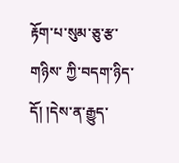རྟོག་པ་སུམ་ཅུ་རྩ་གཉིས་ ཀྱི་བདག་ཉིད་དོ། །དེས་ན་རྒྱུད་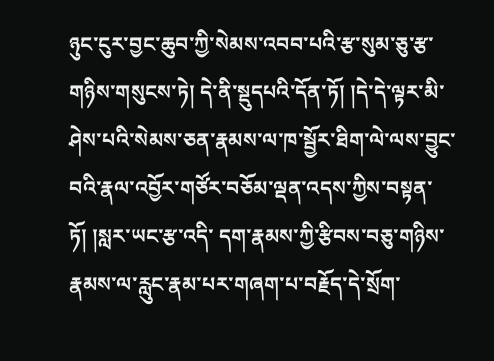ཉུང་ངུར་བྱང་ཆུབ་ཀྱི་སེམས་འབབ་པའི་རྩ་སུམ་ཅུ་རྩ་གཉིས་གསུངས་ཏེ། དེ་ནི་སྡུདཔའི་དོན་ཏོ། །དེ་དེ་ལྟར་མི་ཤེས་པའི་སེམས་ཅན་རྣམས་ལ་ཁ་སྦྱོར་ཐིག་ལེ་ལས་བྱུང་བའི་རྣལ་འབྱོར་གཙོར་བཅོམ་ལྡན་འདས་ཀྱིས་བསྟན་ཏོ། །སླར་ཡང་རྩ་འདི་ དག་རྣམས་ཀྱི་རྩིབས་བཅུ་གཉིས་རྣམས་ལ་རླུང་རྣམ་པར་གཞག་པ་བརྗོད་དེ་སྲོག་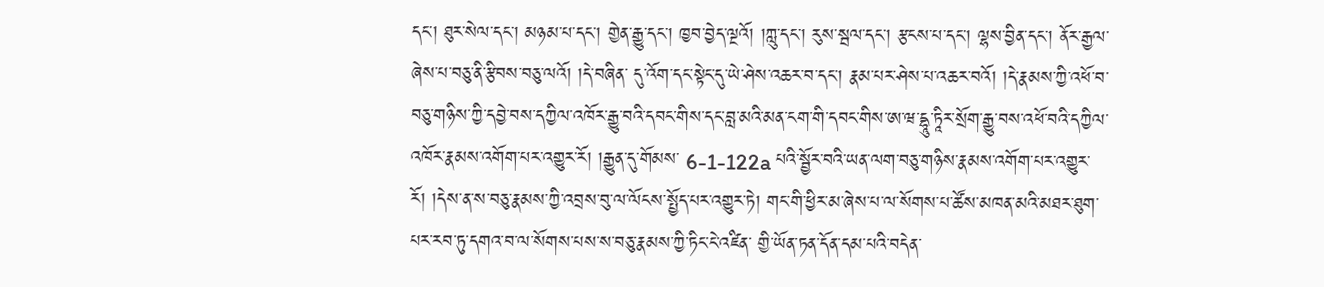དང་། ཐུར་སེལ་དང་། མཉམ་པ་དང་། གྱེན་རྒྱུ་དང་། ཁྱབ་བྱེད་ལྔའོ། །ཀླུ་དང་། རུས་སྦལ་དང་། རྩངས་པ་དང་། ལྷས་བྱིན་དང་། ནོར་རྒྱལ་ཞེས་པ་བཅུ་ནི་རྩིབས་བཅུ་ལའོ། །དེ་བཞིན་ དུ་འོག་དང་སྟེང་དུ་ཡེ་ཤེས་འཆར་བ་དང་། རྣམ་པར་ཤེས་པ་འཆར་བའོ། །དེ་རྣམས་ཀྱི་འཕོ་བ་བཅུ་གཉིས་ཀྱི་དབྱེ་བས་དཀྱིལ་འཁོར་རྒྱུ་བའི་དབང་གིས་དང་བླ་མའི་མན་ངག་གི་དབང་གིས་ཨ་ཝ་དྷཱུ་ཏཱིར་སྲོག་རྒྱུ་བས་འཕོ་བའི་དཀྱིལ་འཁོར་རྣམས་འགོག་པར་འགྱུར་རོ། །རྒྱུན་དུ་གོམས་ 6-1-122a པའི་སྦྱོར་བའི་ཡན་ལག་བཅུ་གཉིས་རྣམས་འགོག་པར་འགྱུར་རོ། །དེས་ན་ས་བཅུ་རྣམས་ཀྱི་འབྲས་བུ་ལ་ལོངས་སྤྱོད་པར་འགྱུར་ཏེ། གང་གི་ཕྱིར་མ་ཞེས་པ་ལ་སོགས་པ་ཚོས་མཁན་མའི་མཐར་ཐུག་པར་རབ་ཏུ་དགའ་བ་ལ་སོགས་པས་ས་བཅུ་རྣམས་ཀྱི་ཏིང་ངེ་འཛིན་ གྱི་ཡོན་ཏན་དོན་དམ་པའི་བདེན་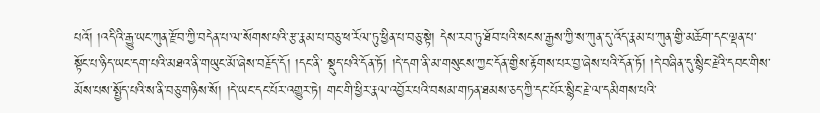པའོ། །འདིའི་རྒྱུ་ཡང་ཀུན་རྫོབ་ཀྱི་བདེན་པ་ལ་སོགས་པའི་རྩ་རྣམ་པ་བཅུ་ཕ་རོལ་ཏུ་ཕྱིན་པ་བཅུ་སྟེ། དེས་རབ་ཏུ་ཐོབ་པའི་སངས་རྒྱས་ཀྱི་ས་ཀུན་དུ་འོད་རྣམ་པ་ཀུན་གྱི་མཆོག་དང་ལྡན་པ་སྟོང་པ་ཉིད་ཡང་དག་པའི་མཐའ་ནི་གཡུང་མོ་ཞེས་བརྗོད་དོ། །དང་ནི་ སྡུད་པའི་དོན་ཏོ། །དེ་དག་ནི་མ་གསུངས་ཀྱང་དོན་གྱིས་རྟོགས་པར་བྱ་ཞེས་པའི་དོན་ཏོ། །དེ་བཞིན་དུ་སྙིང་རྗེའི་དབང་གིས་མོས་པས་སྤྱོད་པའི་ས་ནི་བཅུ་གཉིས་སོ། །དེ་ཡང་དང་པོར་འགྱུར་ཏེ། གང་གི་ཕྱིར་རྣལ་འབྱོར་པའི་བསམ་གཏན་ཐམས་ཅད་ཀྱི་དང་པོར་སྙིང་རྗེ་ལ་དམིགས་པའི་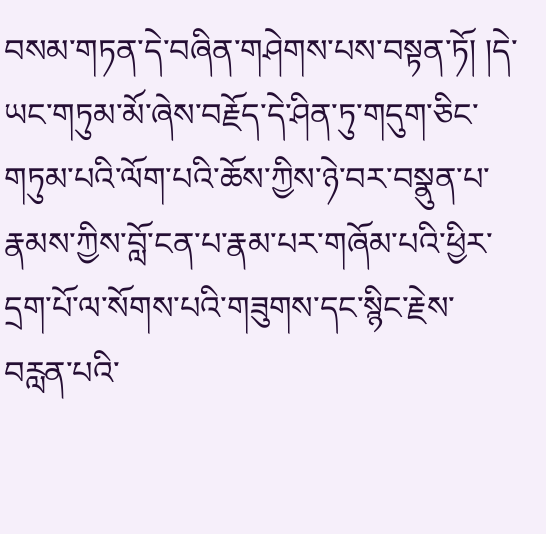བསམ་གཏན་དེ་བཞིན་གཤེགས་པས་བསྟན་ཏོ། །དེ་ཡང་གཏུམ་མོ་ཞེས་བརྗོད་དེ་ཤིན་ཏུ་གདུག་ཅིང་གཏུམ་པའི་ལོག་པའི་ཆོས་ཀྱིས་ཉེ་བར་བསྣུན་པ་རྣམས་ཀྱིས་བློ་ངན་པ་རྣམ་པར་གཞོམ་པའི་ཕྱིར་དྲག་པོ་ལ་སོགས་པའི་གཟུགས་དང་སྙིང་རྗེས་བརླན་པའི་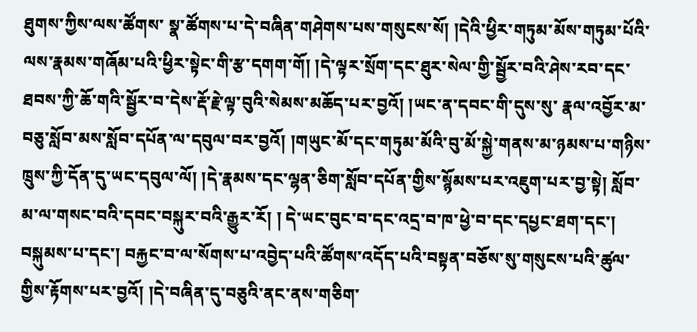ཐུགས་ཀྱིས་ལས་ཚོགས་ སྣ་ཚོགས་པ་དེ་བཞིན་གཤེགས་པས་གསུངས་སོ། །དེའི་ཕྱིར་གཏུམ་མོས་གཏུམ་པོའི་ལས་རྣམས་གཞོམ་པའི་ཕྱིར་སྟེང་གི་རྩ་དགག་གོ། །དེ་ལྟར་སྲོག་དང་ཐུར་སེལ་གྱི་སྦྱོར་བའི་ཤེས་རབ་དང་ཐབས་ཀྱི་ཆོ་གའི་སྦྱོར་བ་དེས་རྡོ་རྗེ་ལྟ་བུའི་སེམས་མཆོད་པར་བྱའོ། །ཡང་ན་དབང་གི་དུས་སུ་ རྣལ་འབྱོར་མ་བཅུ་སློབ་མས་སློབ་དཔོན་ལ་དབུལ་བར་བྱའོ། །གཡུང་མོ་དང་གཏུམ་མོའི་བུ་མོ་སྐྱེ་གནས་མ་ཉམས་པ་གཉིས་ཁྲུས་ཀྱི་དོན་དུ་ཡང་དབུལ་ལོ། །དེ་རྣམས་དང་ལྷན་ཅིག་སློབ་དཔོན་གྱིས་སྙོམས་པར་འཇུག་པར་བྱ་སྟེ། སློབ་མ་ལ་གསང་བའི་དབང་བསྐུར་བའི་རྒྱུར་རོ། ། དེ་ཡང་བུང་བ་དང་འདྲ་བ་ཁ་ཕྱེ་བ་དང་དཔྱང་ཐག་དང་། བསྐུམས་པ་དང་། བརྐྱང་བ་ལ་སོགས་པ་འབྱེད་པའི་ཚོགས་འདོད་པའི་བསྟན་བཅོས་སུ་གསུངས་པའི་ཚུལ་གྱིས་རྟོགས་པར་བྱའོ། །དེ་བཞིན་དུ་བཅུའི་ནང་ནས་གཅིག་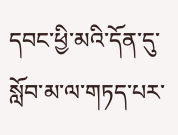དབང་ཕྱི་མའི་དོན་དུ་སློབ་མ་ལ་གཏད་པར་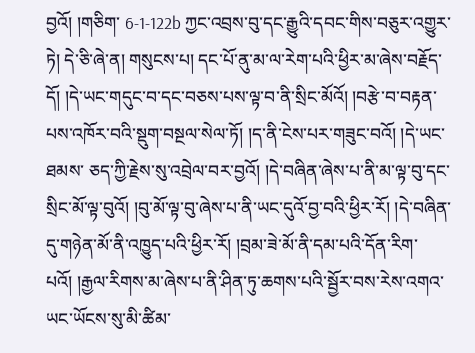བྱའོ། །གཅིག་ 6-1-122b ཀྱང་འབྲས་བུ་དང་རྒྱུའི་དབང་གིས་བཅུར་འགྱུར་ཏེ། དེ་ཅི་ཞེ་ན། གསུངས་པ། དང་པོ་ནུ་མ་ལ་རེག་པའི་ཕྱིར་མ་ཞེས་བརྗོད་དོ། །དེ་ཡང་གདུང་བ་དང་བཅས་པས་ལྟ་བ་ནི་སྲིང་མོའོ། །བརྩེ་བ་བརྟན་པས་འཁོར་བའི་སྡུག་བསྔལ་སེལ་ཏོ། །ད་ནི་ངེས་པར་གཟུང་བའོ། །དེ་ཡང་ཐམས་ ཅད་ཀྱི་རྗེས་སུ་འབྲེལ་བར་བྱའོ། །དེ་བཞིན་ཞེས་པ་ནི་མ་ལྟ་བུ་དང་སྲིང་མོ་ལྟ་བུའོ། །བུ་མོ་ལྟ་བུ་ཞེས་པ་ནི་ཡང་དུའོ་བྱ་བའི་ཕྱིར་རོ། །དེ་བཞིན་དུ་གཉེན་མོ་ནི་འཁྱུད་པའི་ཕྱིར་རོ། །བྲམ་ཟེ་མོ་ནི་དམ་པའི་དོན་རིག་པའོ། །རྒྱལ་རིགས་མ་ཞེས་པ་ནི་ཤིན་ཏུ་ཆགས་པའི་སྦྱོར་བས་རེས་འགའ་ ཡང་ཡོངས་སུ་མི་ཚིམ་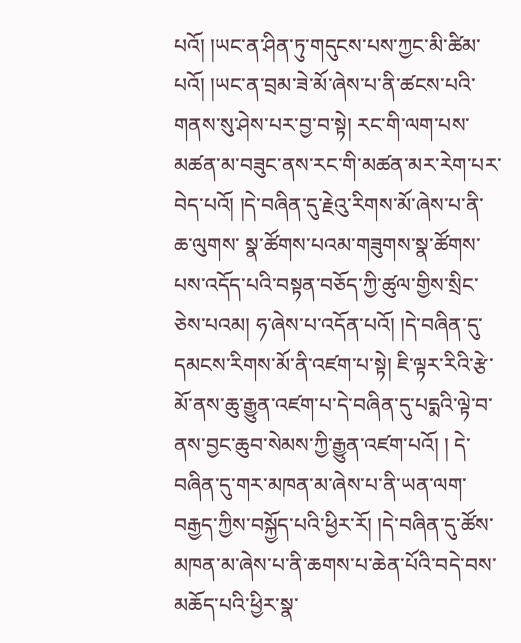པའོ། །ཡང་ན་ཤིན་ཏུ་གདུངས་པས་ཀྱང་མི་ཚིམ་པའོ། །ཡང་ན་བྲམ་ཟེ་མོ་ཞེས་པ་ནི་ཚངས་པའི་གནས་སུ་ཤེས་པར་བྱ་བ་སྟེ། རང་གི་ལག་པས་མཚན་མ་བཟུང་ནས་རང་གི་མཚན་མར་རེག་པར་བེད་པའོ། །དེ་བཞིན་དུ་རྗེའུ་རིགས་མོ་ཞེས་པ་ནི་ཆ་ལུགས་ སྣ་ཚོགས་པའམ་གཟུགས་སྣ་ཚོགས་པས་འདོད་པའི་བསྟན་བཅོད་ཀྱི་ཚུལ་གྱིས་སྲིང་ཅེས་པའམ། ཧ་ཞེས་པ་འདོན་པའོ། །དེ་བཞིན་དུ་དམངས་རིགས་མོ་ནི་འཛག་པ་སྟེ། ཇི་ལྟར་རིའི་རྩེ་མོ་ནས་ཆུ་རྒྱུན་འཛག་པ་དེ་བཞིན་དུ་པདྨའི་ལྟེ་བ་ནས་བྱང་ཆུབ་སེམས་ཀྱི་རྒྱུན་འཛག་པའོ། ། དེ་བཞིན་དུ་གར་མཁན་མ་ཞེས་པ་ནི་ཡན་ལག་བརྒྱད་ཀྱིས་བསྐྱོད་པའི་ཕྱིར་རོ། །དེ་བཞིན་དུ་ཚོས་མཁན་མ་ཞེས་པ་ནི་ཆགས་པ་ཆེན་པོའི་བདེ་བས་མཆོད་པའི་ཕྱིར་སྣ་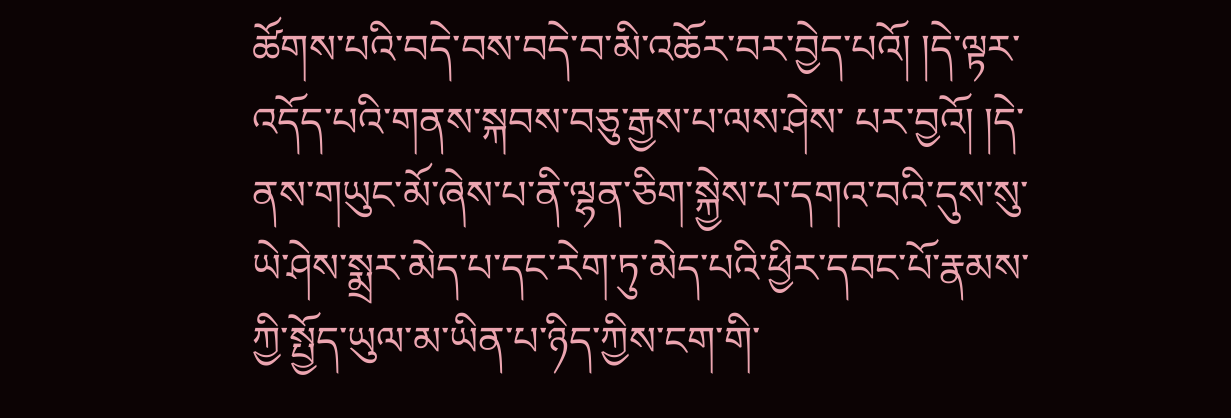ཚོགས་པའི་བདེ་བས་བདེ་བ་མི་འཆོར་བར་བྱེད་པའོ། །དེ་ལྟར་འདོད་པའི་གནས་སྐབས་བཅུ་རྒྱས་པ་ལས་ཤེས་ པར་བྱའོ། །དེ་ནས་གཡུང་མོ་ཞེས་པ་ནི་ལྷན་ཅིག་སྐྱེས་པ་དགའ་བའི་དུས་སུ་ཡེ་ཤེས་སྨྲར་མེད་པ་དང་རེག་ཏུ་མེད་པའི་ཕྱིར་དབང་པོ་རྣམས་ཀྱི་སྤྱོད་ཡུལ་མ་ཡིན་པ་ཉིད་ཀྱིས་ངག་གི་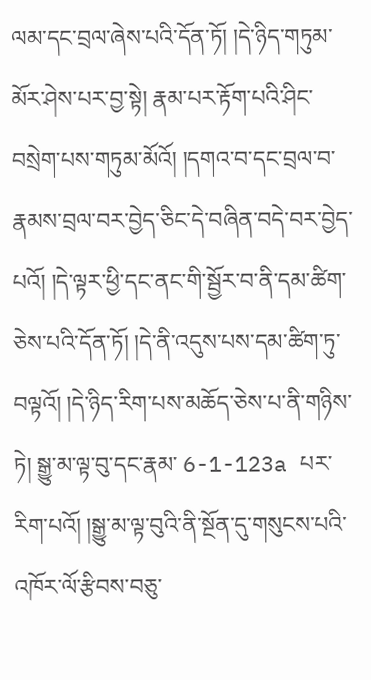ལམ་དང་བྲལ་ཞེས་པའི་དོན་ཏོ། །དེ་ཉིད་གཏུམ་མོར་ཤེས་པར་བྱ་སྟེ། རྣམ་པར་རྟོག་པའི་ཤིང་ བསྲེག་པས་གཏུམ་མོའོ། །དགའ་བ་དང་བྲལ་བ་རྣམས་བྲལ་བར་བྱེད་ཅིང་དེ་བཞིན་བདེ་བར་བྱེད་པའོ། །དེ་ལྟར་ཕྱི་དང་ནང་གི་སྦྱོར་བ་ནི་དམ་ཚིག་ཅེས་པའི་དོན་ཏོ། །དེ་ནི་འདུས་པས་དམ་ཚིག་ཏུ་བལྟའོ། །དེ་ཉིད་རིག་པས་མཆོད་ཅེས་པ་ནི་གཉིས་ཏེ། སྒྱུ་མ་ལྟ་བུ་དང་རྣམ་ 6-1-123a པར་རིག་པའོ། །སྒྱུ་མ་ལྟ་བུའི་ནི་སྔོན་དུ་གསུངས་པའི་འཁོར་ལོ་རྩིབས་བཅུ་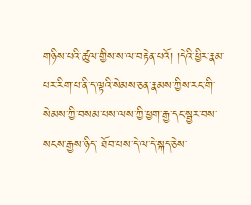གཉིས་པའི་ཚུལ་གྱིས་ས་ལ་བརྟེན་པའོ། །དེའི་ཕྱིར་རྣམ་པར་རིག་པ་ནི་ད་ལྟའི་སེམས་ཅན་རྣམས་ཀྱིས་རང་གི་སེམས་ཀྱི་བསམ་པས་ལས་ཀྱི་ཕྱག་རྒྱ་དང་སྦྱར་བས་སངས་རྒྱས་ཉིད་ ཐོབ་པས་དེ་ལ་དེ་སྐད་ཅེས་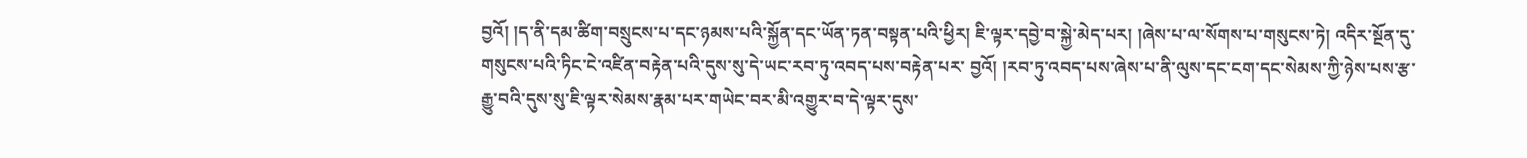བྱའོ། །ད་ནི་དམ་ཚིག་བསྲུངས་པ་དང་ཉམས་པའི་སྐྱོན་དང་ཡོན་ཏན་བསྟན་པའི་ཕྱིར། ཇི་ལྟར་དབྱེ་བ་སྐྱེ་མེད་པར། །ཞེས་པ་ལ་སོགས་པ་གསུངས་ཏེ། འདིར་སྔོན་དུ་གསུངས་པའི་ཏིང་ངེ་འཛིན་བརྟེན་པའི་དུས་སུ་དེ་ཡང་རབ་ཏུ་འབད་པས་བརྟེན་པར་ བྱའོ། །རབ་ཏུ་འབད་པས་ཞེས་པ་ནི་ལུས་དང་ངག་དང་སེམས་ཀྱི་ཉེས་པས་རྩ་རྒྱུ་བའི་དུས་སུ་ཇི་ལྟར་སེམས་རྣམ་པར་གཡེང་བར་མི་འགྱུར་བ་དེ་ལྟར་དུས་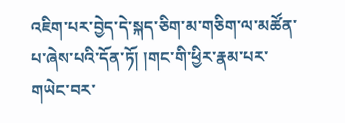འཇིག་པར་བྱེད་དེ་སྐད་ཅིག་མ་གཅིག་ལ་མཚོན་པ་ཞེས་པའི་དོན་ཏོ། །གང་གི་ཕྱིར་རྣམ་པར་གཡེང་བར་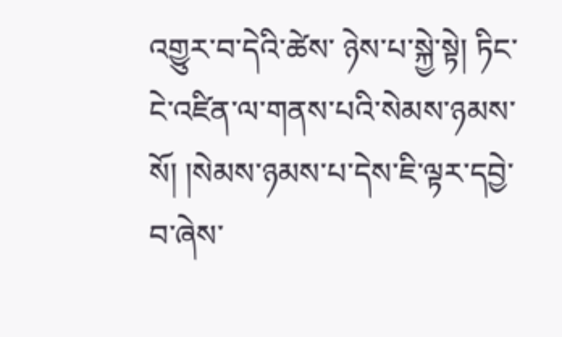འགྱུར་བ་དེའི་ཚེས་ ཉེས་པ་སྐྱེ་སྟེ། ཏིང་ངེ་འཛིན་ལ་གནས་པའི་སེམས་ཉམས་སོ། །སེམས་ཉམས་པ་དེས་ཇི་ལྟར་དབྱེ་བ་ཞེས་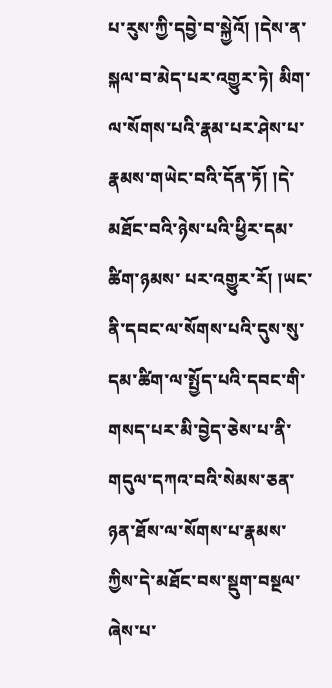པ་རུས་ཀྱི་དབྱེ་བ་སྐྱེའོ། །དེས་ན་སྐལ་བ་མེད་པར་འགྱུར་ཏེ། མིག་ལ་སོགས་པའི་རྣམ་པར་ཤེས་པ་རྣམས་གཡེང་བའི་དོན་ཏོ། །དེ་མཐོང་བའི་ཉེས་པའི་ཕྱིར་དམ་ཚིག་ཉམས་ པར་འགྱུར་རོ། །ཡང་ནི་དབང་ལ་སོགས་པའི་དུས་སུ་དམ་ཚིག་ལ་སྤྱོད་པའི་དབང་གི་གསད་པར་མི་བྱེད་ཅེས་པ་ནི་གདུལ་དཀའ་བའི་སེམས་ཅན་ཉན་ཐོས་ལ་སོགས་པ་རྣམས་ཀྱིས་དེ་མཐོང་བས་སྡུག་བསྔལ་ཞེས་པ་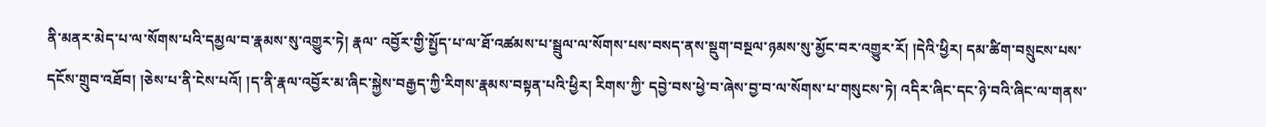ནི་མནར་མེད་པ་ལ་སོགས་པའི་དམྱལ་བ་རྣམས་སུ་འགྱུར་ཏེ། རྣལ་ འབྱོར་གྱི་སྤྱོད་པ་ལ་ཐོ་འཚམས་པ་སྦྲུལ་ལ་སོགས་པས་བསད་ནས་སྡུག་བསྔལ་ཉམས་སུ་མྱོང་བར་འགྱུར་རོ། །དེའི་ཕྱིར། དམ་ཚིག་བསྲུངས་པས་དངོས་གྲུབ་འཐོབ། །ཅེས་པ་ནི་ངེས་པའོ། །ད་ནི་རྣལ་འབྱོར་མ་ཞིང་སྐྱེས་བརྒྱད་ཀྱི་རིགས་རྣམས་བསྟན་པའི་ཕྱིར། རིགས་ཀྱི་ དབྱེ་བས་ཕྱེ་བ་ཞེས་བྱ་བ་ལ་སོགས་པ་གསུངས་ཏེ། འདིར་ཞིང་དང་ཉེ་བའི་ཞིང་ལ་གནས་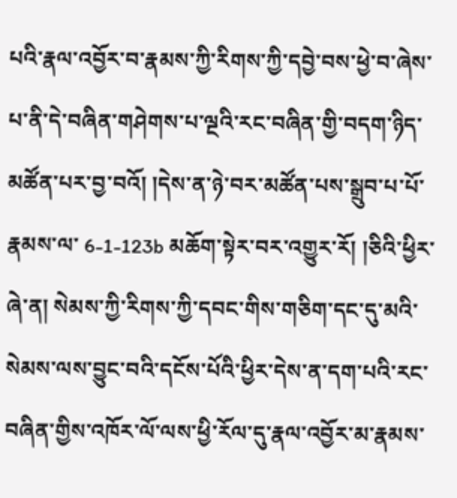པའི་རྣལ་འབྱོར་བ་རྣམས་ཀྱི་རིགས་ཀྱི་དབྱེ་བས་ཕྱེ་བ་ཞེས་པ་ནི་དེ་བཞིན་གཤེགས་པ་ལྔའི་རང་བཞིན་གྱི་བདག་ཉིད་མཚོན་པར་བྱ་བའོ། །དེས་ན་ཉེ་བར་མཚོན་པས་སྒྲུབ་པ་པོ་རྣམས་ལ་ 6-1-123b མཆོག་སྟེར་བར་འགྱུར་རོ། །ཅིའི་ཕྱིར་ཞེ་ན། སེམས་ཀྱི་རིགས་ཀྱི་དབང་གིས་གཅིག་དང་དུ་མའི་སེམས་ལས་བྱུང་བའི་དངོས་པོའི་ཕྱིར་དེས་ན་དག་པའི་རང་བཞིན་གྱིས་འཁོར་ལོ་ལས་ཕྱི་རོལ་དུ་རྣལ་འབྱོར་མ་རྣམས་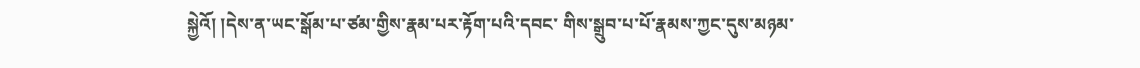སྐྱེའོ། །དེས་ན་ཡང་སྒོམ་པ་ཙམ་གྱིས་རྣམ་པར་རྟོག་པའི་དབང་ གིས་སྒྲུབ་པ་པོ་རྣམས་ཀྱང་དུས་མཉམ་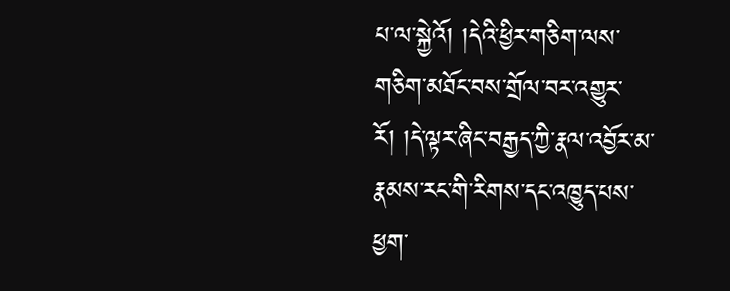པ་ལ་སྐྱེའོ། །དེའི་ཕྱིར་གཅིག་ལས་གཅིག་མཐོང་བས་གྲོལ་བར་འགྱུར་རོ། །དེ་ལྟར་ཞིང་བརྒྱད་ཀྱི་རྣལ་འབྱོར་མ་རྣམས་རང་གི་རིགས་དང་འཁྱུད་པས་ཕྱག་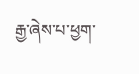རྒྱ་ཞེས་པ་ཕྱག་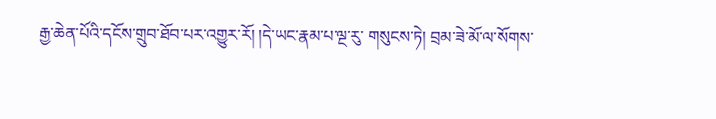རྒྱ་ཆེན་པོའི་དངོས་གྲུབ་ཐོབ་པར་འགྱུར་རོ། །དེ་ཡང་རྣམ་པ་ལྔ་རུ་ གསུངས་ཏེ། བྲམ་ཟེ་མོ་ལ་སོགས་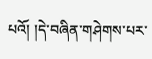པའོ། །དེ་བཞིན་གཤེགས་པར་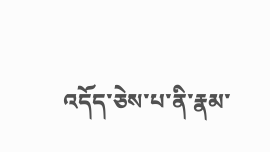འདོད་ཅེས་པ་ནི་རྣམ་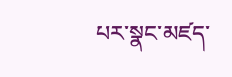པར་སྣང་མཛད་